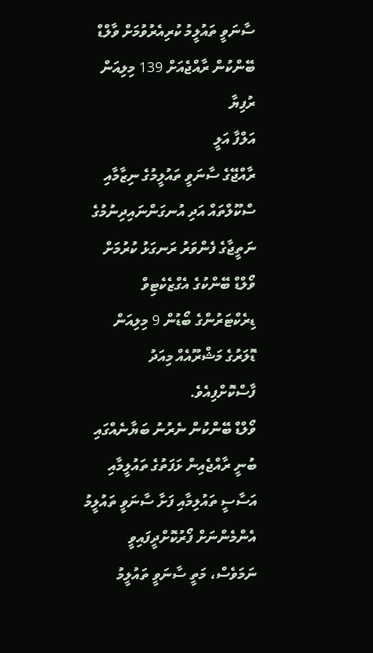ސާނަވީ ތައުލީމު ކުރިއެރުވުމަށް ވާލްޑް ބޭންކުން ރާއްޖެއަށް 139 މިލިއަން ރުފިޔާ
އަލްފާ އަލީ
ރާއްޖޭގެ ސާނަވީ ތައުލީމުގެ ނިޒާމާއި ސްކޫލްތައް އަދި އުނގަންނައިދިނުމުގެ ނަތީޖާގެ ފެންވަރު ރަނގަޅު ކުރުމަށް ވޯލްޑް ބޭންކުގެ އެގްޒެކެޓިވް ޑިރެކްޓަރުންގެ ބޯޑުން 9 މިލިއަން ޑޮލަރުގެ މަޝްރޫއެއް މިއަދު ފާސްކޮށްފިއެވެ.
ވޯލްޑް ބޭންކުން ނެރުނު ބަޔާނެއްގައި ބުނީ ރާއްޖެއިން ޅަފަތުގެ ތައުލީމާއި އަސާސީ ތައުލިމާއި ފަށާ ސާނަވީ ތައުލީމު އެންމެންނަށް ފޯރުކޮށްދީފައިވީ ނަމަވެސް، މަތީ ސާނަވީ ތައުލީމު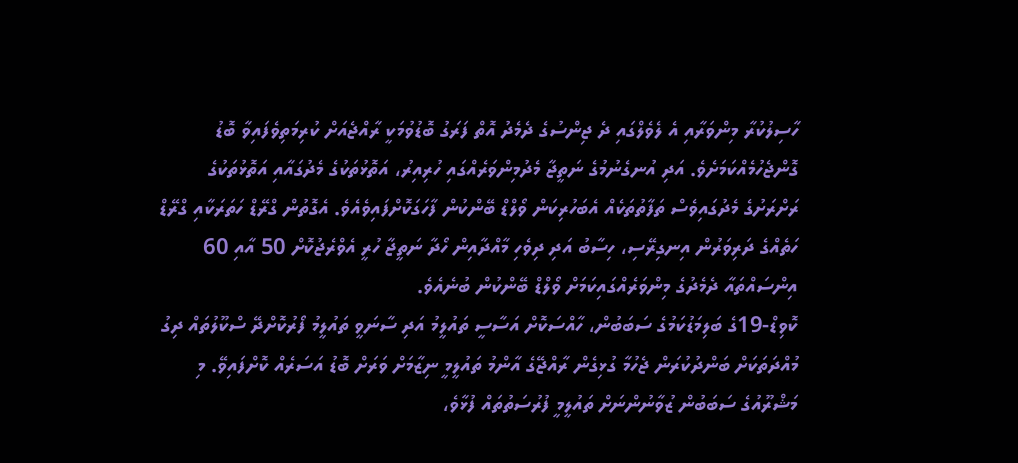ހާސިލުކުރާ މިންވަރާއި އެ ލެވެލްގައި ދެ ޖިންސުގެ ދެމެދު އޮތް ފަރަގު ބޮޑުވުމަކީ ރާއްޖެއަށް ކުރިމަތިވެފައިވާ ބޮޑު ގޮންޖެހުމެއްކަމަށެވެ. އަދި އުނގެނުމުގެ ނަތީޖާ މެދުމިންވަރެއްގައި ހުރިއިރު، އަތޮޅުތަކުގެ މެދުގައާއި އަތޮޅުތަކުގެ ރަށްރަށުގެ މެދުގައިވެސް ތަފާތުތަކެއް އެބަހުރިކަން ވޯލްޑް ބޭންކުން ފާހަގަކޮށްފައިވެއެވެ. އެގޮތުން ގްރޭޑް ހަތަރަކާއި ގްރޭޑް ހަތެއްގެ ދަރިވަރުން އިނގިރޭސި، ހިސާބު އަދި ދިވެހި މާއްދާއިން ހޯދާ ނަތީޖާ ހުރީ އެވްރެޖުކޮށް 50 އާއި 60 އިންސައްތައާ ދެމެދުގެ މިންވަރެއްގައިކަމަށް ވޯލްޑް ބޭންކުން ބުނެއެވެ.
ކޮވިޑް-19ގެ ބަލިމަޑުކަމުގެ ސަބަބުން، ހާއްސަކޮށް އަސާސީ ތައުލީމު އަދި ސާނަވީ ތައުލީމު ފޯރުކޮށްދޭ ސްކޫލުތައް ދިގު މުއްދަތަކަށް ބަންދުކުރަން ޖެހުމާ ގުޅިގެން ރާއްޖޭގެ އާންމު ތައުލީމީ ނިޒާމަށް ވަރަށް ބޮޑު އަސަރެއް ކޮށްފައިވޭ. މި މަޝްރޫއުގެ ސަބަބުން ޒުވާނުންނަށް ތައުލީމީ ފުރުސަތުތައް ފުޅާވެ،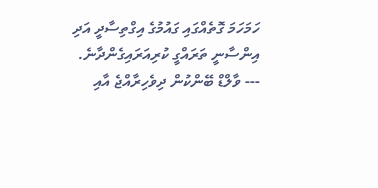ހަމަހަމަ ގޮތެއްގައި ގައުމުގެ އިގްތިސާދީ އަދި އިންސާނީ ތަރައްގީ ކުރިއަރައިގެންދާނެ. --- ވާލްޑް ބޭންކުން ދިވެހިރާއްޖެ އާއި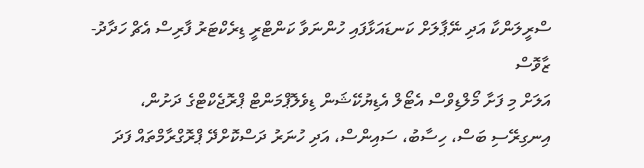ސްރީލަންކާ އަދި ނޭޕާލަށް ކަނޑައަޅާފައި ހުންނަވާ ކަންޓްރީ ޑިރެކްޓަރު ފާރިސް އެޗް ހަދާދު-ޒާވޮސް
އަލަށް މި ފަށާ މޯލްޑިވްސް އެޓޯލް އެޑިޔުކޭޝަން ޑިވެލޮޕްމަންޓް ޕްރޮޖެކްޓްގެ ދަށުން، އިނގިރޭސި ބަސް، ހިސާބު، ސައިންސް، އަދި ހުނަރު ދަސްކޮށްދޭ ޕްރޮގްރާމްތައް ފަދަ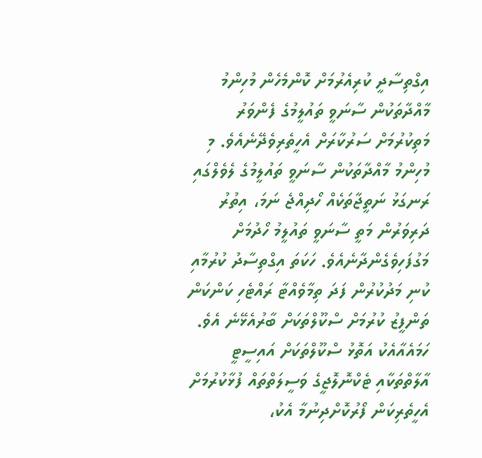އިގްތިސާދީ ކުރިއެރުމަށް ކޮންމެހެން މުހިންމު މާއްދާތަކުން ސާނަވީ ތައުލީމުގެ ފެންވަރު މަތިކުރުމަށް ސަރުކާރަށް އެހީތެރިވެދޭނެއެވެ. މި މުހިންމު މާއްދާތަކުން ސާނަވީ ތައުލީމުގެ ލެވެލްގައި ރަނގަޅު ނަތީޖާތަކެއް ހޯދިއްޖެ ނަމަ، އިތުރު ދަރިވަރުން މަތީ ސާނަވީ ތައުލީމު ހޯދުމަށް މަގުފަހިވެގެންދާނެއެވެ. ހަކަތަ އިގްތިސާދު ކުރުމާއި ކުނި މަދުކުރުން ފަދަ ތިމާވެއްޓާ ރައްޓެހި ކަންކަން ތަންފީޒު ކުރުމަށް ސްކޫލްތަކަށް ބާރުއެޅޭނެ އެވެ.
ހަމައެއާއެކު އަތޮޅު ސްކޫލްތަކަށް އައިސީޓީ އާލާތްތަކާއި ޓެކްނޮލޮޖީގެ ވަސީލަތްތައް ފުޅާކުރުމަށް އެހީތެރިކަން ފޯރުކޮށްދިނުމާ އެކު،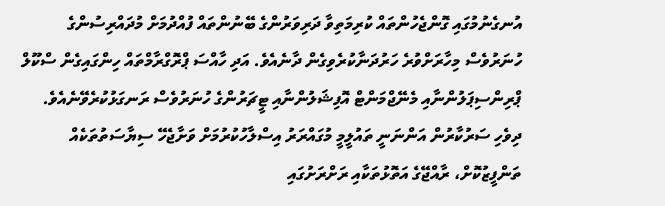އުނގެނުމުގައި ގޮންޖެހުންތައް ކުރިމަތިވާ ދަރިވަރުންގެ ބޭނުންތައް ފުއްދުމަށް މުދައްރިސުންގެ ހުނަރުވެސް މިހާރަށްވުރެ ހަރުދަނާކުރެވިގެން ދާނެއެވެ. އަދި ހާއްސަ ޕްރޮގްރާމްތައް ހިންގައިގެން ސްކޫލް ޕްރިންސިޕަލުންނާއި މެނޭޖްމަންޓް އޮފިޝަލުންނާއި ޓީޗަރުންގެ ހުނަރުވެސް ރަނގަޅުކުރެވޭނެއެވެ.
ދިވެހި ސަރުކާރުން އަންނަނީ ތައުލީމީ މުގައްރަރު އިސްލާހުކުރުމަށް ވަށާޖެހޭ ސިޔާސަތުތަކެއް ތަންފީޒުކޮށް، ރާއްޖޭގެ އަތޮޅުތަކާއި ރަށްރަށުގައި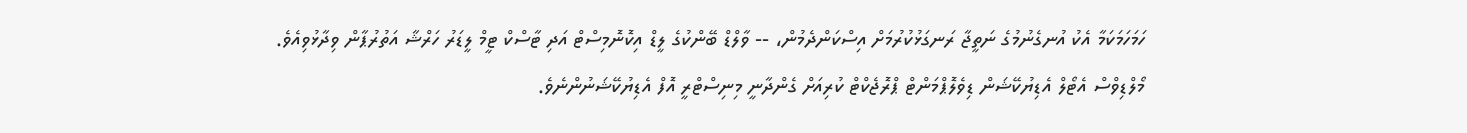ހަމަހަމަކަމާ އެކު އުނގެނުމުގެ ނަތީޖާ ރަނގަޅުކުރުމަށް އިސްކަންދެމުން، -- ވާލްޑް ބޭންކުގެ ލީޑް އިކޮނޮމިސްޓް އަދި ޓާސްކް ޓީމް ލީޑަރު ހަރްޝާ އަތުރުޕާން ވިދާޅުވިއެވެ.
މޯލްޑިވްސް އެޓޯލް އެޑިޔުކޭޝަން ޑިވެލޮޕްމަންޓް ޕްރޮޖެކްޓް ކުރިއަށް ގެންދާނީ މިނިސްޓްރީ އޮފް އެޑިޔުކޭޝަނުންނެވެ.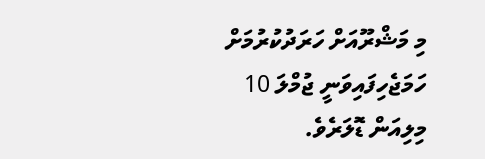މި މަޝްރޫއަށް ހަރަދުކުރުމަށް ހަމަޖެހިފައިވަނީ ޖުމްލަ 10 މިލިއަން ޑޮލަރެވެ.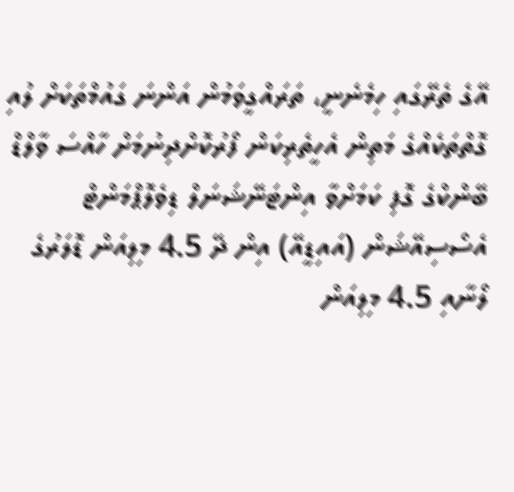އޭގެ ތެރޭގައި ހިމެނެނީ، ތަރައްގީވަމުން އަންނަ ގައުމްތަކަށް ލުއި ގޮތްތަކެއްގެ މަތިން އެހީތެރިކަން ފޯރުކޮށްދިނުމަށް ހާއްސަ ވާލްޑް ބޭންކްގެ ގޮފި ކަމަށްވާ އިންޓަނޭޝަނަލް ޑިވެލޮޕްމަންޓް އެސޯސިއޭޝަން (އައިޑީއޭ) އިން ދޭ 4.5 މިލިއަން ޑޮލަރުގެ ލޯނާއި 4.5 މިލިއަން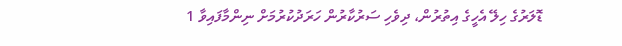ޑޮލަރުގެ ހިލޭ އެހީގެ އިތުރުން، ދިވެހި ސަރުކާރުން ހަރަދުކުރުމަށް ނިންމާފައިވާ 1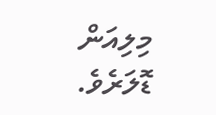މިލިއަން ޑޮލަރެވެ.